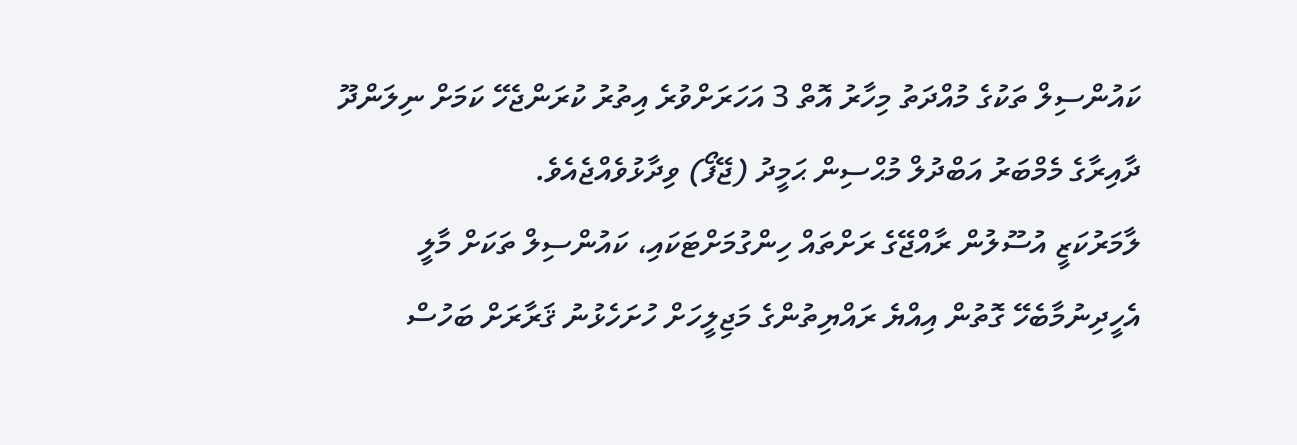ކައުންސިލް ތަކުގެ މުއްދަތު މިހާރު އޮތް 3 އަހަރަށްވުރެ އިތުރު ކުރަންޖެހޭ ކަމަށް ނިލަންދޫ ދާއިރާގެ މެމްބަރު އަބްދުލް މުޙްސިން ޙަމީދު (ޖޭފޯ) ވިދާޅުވެއްޖެއެވެ.
ލާމަރުކަޒީ އުސޫލުން ރާއްޖޭގެ ރަށްތައް ހިންގުމަށްޓަކައި، ކައުންސިލް ތަކަށް މާލީ އެހީދިނުމާބެހޭ ގޮތުން އިއްޔެ ރައްޔިތުންގެ މަޖިލީހަށް ހުށަހެޅުނު ޤަރާރަށް ބަހުސް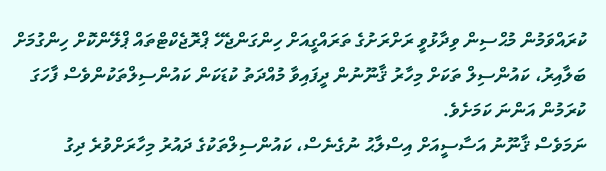ކުރައްވަމުން މުޙްސިން ވިދާޅުވީ ރަށްރަށުގެ ތަރައްގީއަށް ހިންގަންޖެހޭ ޕްރޮޖެކްޓްތައް ޕްލޭންކޮށް ހިންގުމަށް ބަލާއިރު، ކައުންސިލް ތަކަށް މިހާރު ޤާނޫނުން ދީފައިވާ މުއްދަތު ކުޑަކަން ކައުންސިލްތަކުންވެސް ފާހަގަ ކުރަމުން އަންނަ ކަމަށެވެ.
ނަމަވެސް ޤާނޫނު އަސާސީއަށް އިސްލާޙު ނުގެނެސް، ކައުންސިލްތަކުގެ ދައުރު މިހާރަށްވުރެ ދިގު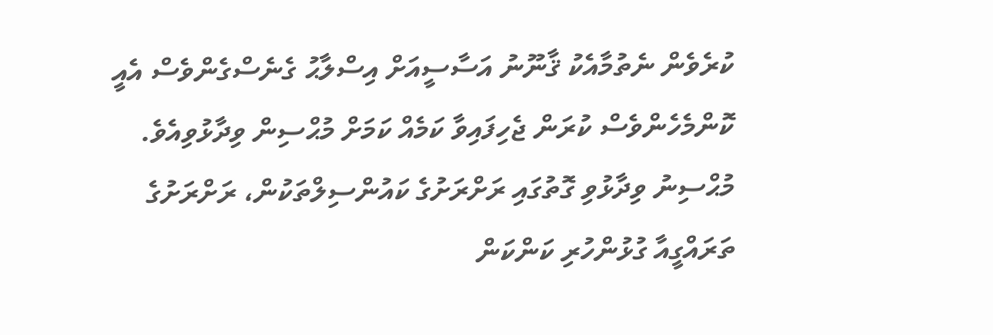ކުރެވެން ނެތުމާއެކު ޤާނޫނު އަސާސީއަށް އިސްލާޙު ގެނެސްގެންވެސް އެއީ ކޮންމެހެންވެސް ކުރަން ޖެހިފައިވާ ކަމެއް ކަމަށް މުޙްސިން ވިދާޅުވިއެވެ.
މުޙްސިނު ވިދާޅުވި ގޮތުގައި ރަށްރަށުގެ ކައުންސިލްތަކުން، ރަށްރަށުގެ ތަރައްގީއާ ގުޅުންހުރި ކަންކަން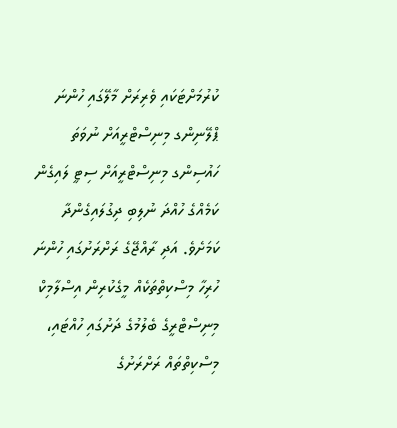ކުރުމަށްޓަކައި ވެރިރަށް މާލޭގައި ހުންނަ ޕްލޭނިންގ މިނިސްޓްރީއަށް ނުވަތަ ހައުސިންގ މިނިސްޓްރީއަށް ސިޓީ ލައިގެން ކަމެއްގެ ހުއްދަ ނުލިބި ދިގުލައިގެންދާ ކަމަށެވެ. އަދި ރާއްޖޭގެ ރަށްރަށުގައި ހުންނަ ހުރިހާ މިސްކިތްތަކެއް މީގެކުރިން އިސްލާމިކް މިނިސްޓްރީގެ ބެލުމުގެ ދަށުގައި ހުއްޓައި، މިސްކިތްތައް ރަށްރަށުގެ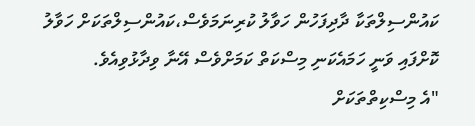ކައުންސިލްތަކާ ދާދިފަހުން ހަވާލު ކުރިނަމަވެސް،ކައުންސިލްތަކަށް ހަވާލު ކޮށްފައި ވަނީ ހަމައެކަނި މިސްކަތް ކަމަށްވެސް އޭނާ ވިދާޅުވިއެވެ.
"އެ މިސްކިތްތަކަށް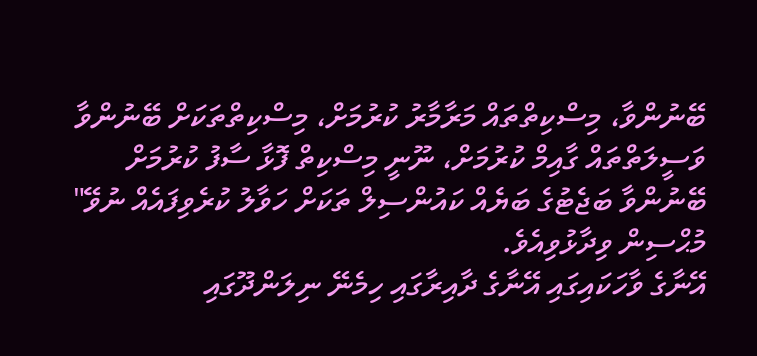ބޭނުންވާ، މިސްކިތްތައް މަރާމާރު ކުރުމަށް، މިސްކިތްތަކަށް ބޭނުންވާ ވަސީލަތްތައް ގާއިމް ކުރުމަށް، ނޫނީ މިސްކިތް ފޮޅާ ސާފު ކުރުމަށް ބޭނުންވާ ބަޖެޓުގެ ބަޔެއް ކައުންސިލް ތަކަށް ހަވާލު ކުރެވިފައެއް ނުވޭ" މުޙްސިން ވިދާޅުވިއެވެ.
އޭނާގެ ވާހަކައިގައި އޭނާގެ ދާއިރާގައި ހިމެނޭ ނިލަންދޫގައި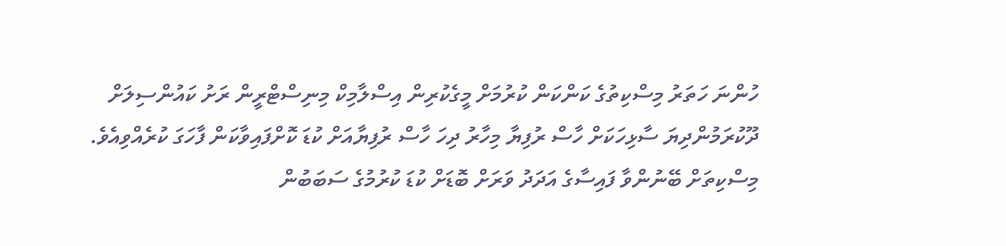ހުންނަ ހަތަރު މިސްކިތުގެ ކަންކަން ކުރުމަށް މީގެކުރިން އިސްލާމިކް މިނިސްޓްރީން ރަށު ކައުންސިލަށް ދޫކުރަމުންދިޔަ ސާޅިހަކަށް ހާސް ރުފިޔާ މިހާރު ދިހަ ހާސް ރުފިޔާއަށް ކުޑަ ކޮށްފައިވާކަން ފާހަގަ ކުރެއްވިއެވެ. މިސްކިތަށް ބޭނުންވާ ފައިސާގެ އަދަދު ވަރަށް ބޮޑަށް ކުޑަ ކުރުމުގެ ސަބަބުން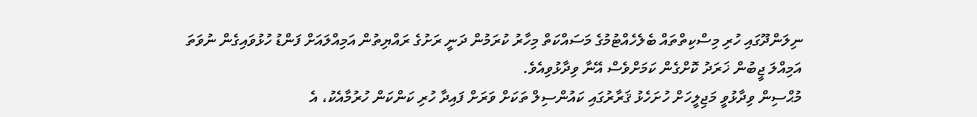ނިލަންދޫގައި ހުރި މިސްކިތްތައް ބެލެހެއްޓުމުގެ މަސައްކަތް މިހާރު ކުރަމުން ދަނީ ރަށުގެ ރައްޔިތުން އަމިއްލައަށް ފަންޑު ހުޅުވައިގެން ނުވަތަ އަމިއްލަ ޖީބުން ޚަރަދު ކޮށްގެން ކަމަށްވެސް އޭނާ ވިދާޅުވިއެވެ.
މުޙްސިން ވިދާޅުވީ މަޖިލީހަށް ހުށަހެޅު ޤަރާރުގައި ކައުންސިލް ތަކަށް ވަރަށް ފައިދާ ހުރި ކަންކަން ހުރުމާއެކު، އެ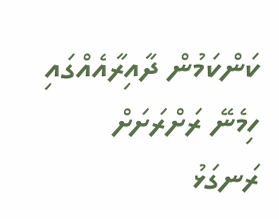ކަންކަމުން ދާއިރާއެއްގައި ހިމެނޭ ރަށްރަށަށް ރަނގަޅު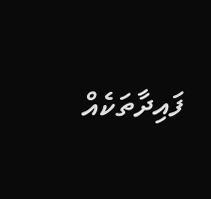ފައިދާތަކެއް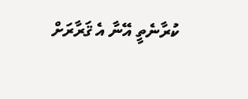ކުރާނެތީ އޭނާ އެ ޤަރާރަށް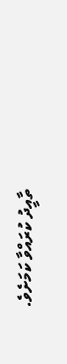ތާއީދު ކުރައްވާ ކަމަށެވެ.